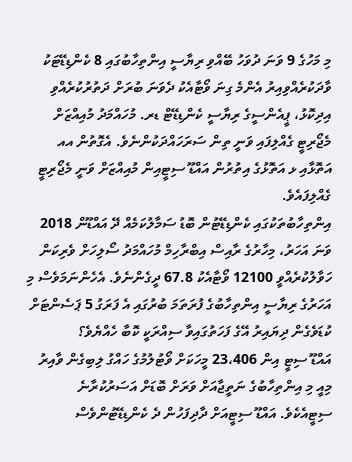މި މަހުގެ 9 ވަނަ ދުވަހު ބޭއްވި ރިޔާސީ އިންތިހާބުގައި 8 ކެންޑިޑޭޓަކު ވާދަކުރެއްވިއިރު އެންމެ ގިނަ ވޯޓާއެކު ދެވަނަ ބުރަށް ދަތުރުކުރެއްވި އިދިކޮޅު، ޕީއެންސީގެ ރިޔާސީ ކެންޑިޑޭޓް ޑރ. މުހައްމަދު މުއިއްޒަށް މެޖޯރިޓީ ގެއްލިފައި ވަނީ ތިން ސަރަހައްދަކުންނެވެ. އެގޮތުން އއ އަތޮޅާއި ޅ އަތޮޅުގެ އިތުރުން އައްޑޫ ސިޓީއިން މުއިއްޒަށް ވަނީ މެޖޯރިޓީ ގެއްލިފައެވެ.
އިންތިހާބުތަކުގައި ކެންޑިޑޭޓުން ބޮޑު ސަމާލުކަމެއް ދޭ އައްޑޫން 2018 ވަނަ އަހަރު، މިހާރުގެ ރާއިސް އިބްރާހިމް މުހައްމަދު ސޯލިހަށް ވެރިކަން ހަވާލުކުރެއްވީ 12100 ވޯޓާއެކު 67.8 ދީގެންނެވެ. އެހެންނަމަވެސް މި އަހަރުގެ ރިޔާސީ އިންތިހާބުގެ ފުރަތަމަ ބުރުގައި އެ ފަރަގު 5 ޕަސެންޓަށް ކުޑަވެގެން ދިޔައިރު އޭގެ ފަހަތުގައިވާ ސިއްރަކީ ކޮބާ ހެއްޔެވެ؟
އައްޑޫ ސިޓީ އިން 23،406 މީހަކަށް ވޯޓުލުމުގެ ހައްގު ލިބިގެން ވާއިރު މިއީ މި އިންތިހާބުގެ ނަތީޖާއަށް ވަރަށް ބޮޑަށް އަސަރުކުރާނެ ސިޓީއެކެވެ. އައްޑޫ ސިޓީއަށް ދާދިފަހުން ދެ ކެންޑިޑޭޓުންވެސް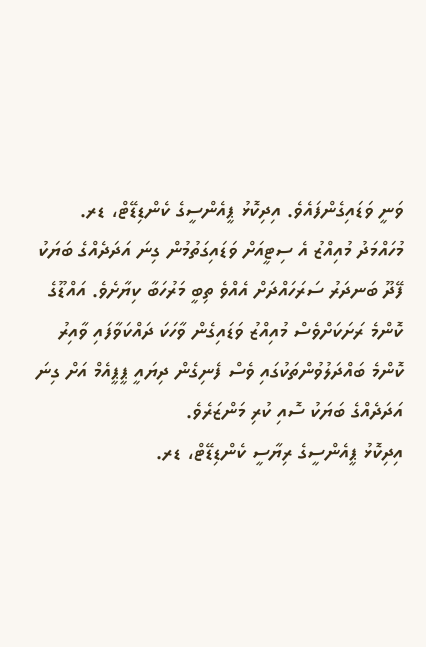ވަނީ ވަޑައިގެންފައެވެ. އިދިކޮޅު ޕީއެންސީގެ ކެންޑިޑޭޓް، ޑރ. މުހައްމަދު މުއިއްޒު އެ ސިޓީއަށް ވަޑައިގަތުމުން ގިނަ އަދަދެއްގެ ބަޔަކު ފޭދޫ ބަނދަރު ސަރަހައްދަށް އެއްވެ ތިބީ މަރުހަބާ ކިޔާށެވެ. އައްޑޫގެ ކޮންމެ ރަށަކަށްވެސް މުއިއްޒު ވަޑައިގެން ވާހަކަ ދައްކަވާފައި ވާއިރު ކޮންމެ ބައްދަލުވުންތަކުގައި ވެސް ފެނިގެން ދިޔައީ ޕީޕީއެމް އަށް ގިނަ އަދަދެއްގެ ބަޔަކު ސޮއި ކުރި މަންޒަރެވެ.
އިދިކޮޅު ޕީއެންސީގެ ރިޔާސީ ކެންޑިޑޭޓް، ޑރ.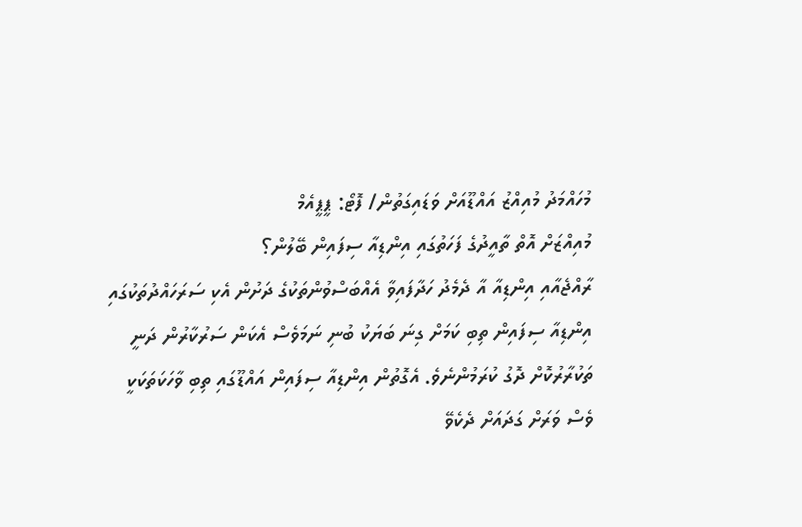މުހައްމަދު މުއިއްޒު އައްޑޫއަށް ވަޑައިގަތުން/ ފޮޓޯ: ޕީޕީއެމް
މުއިއްޒަށް އޮތް ތާއީދުގެ ފަހަތުގައި އިންޑިއާ ސިފައިން ބޭލުން؟
ރާއްޖެއާއި އިންޑިއާ އާ ދެމެދު ހަދާފައިވާ އެއްބަސްވުންތަކުގެ ދަށުން އެކި ސަރަހައްދުތަކުގައި އިންޑިއާ ސިފައިން ތިބި ކަމަށް ގިނަ ބަޔަކު ބުނި ނަމަވެސް އެކަން ސަރުކާރުން ދަނީ ތަކުރާރުކޮށް ދޮގު ކުރަމުންނެވެ. އެގޮތުން އިންޑިއާ ސިފައިން އައްޑޫގައި ތިބި ވާހަކަތަކަކީ ވެސް ވަރަށް ގަދައަށް ދެކެވޭ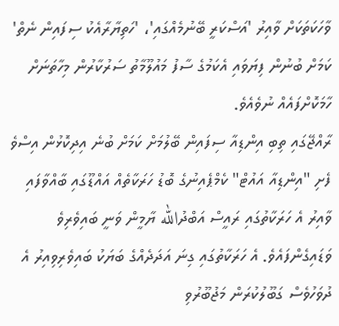ވާހަކަތަކަށް ވާއިރު 'އަސްކަރީ ބޭނުމެއްގައި'، 'ހަތިޔާރާއެކު ސިފައިން ނެތް' ކަމަށް ބުނުން ފިޔަވައި އެކަމުގެ ސާފު މައުލޫމާތު ސަރުކާރުން މިހާތަނަށް ހާމަކޮށްފައެއް ނުވެއެވެ.
ރާއްޖޭގައި ތިބި އިންޑިއާ ސިފައިން ބޭލުމަށް ކަމަށް ބުނެ އިދިކޮޅުން އިސްވެ ފެށި "އިންޑިއާ އައުޓް" ކެމްޕެއިނުގެ ބޮޑު ހަރަކާތެއް އައްޑޫގައި ބާއްވާފައި ވާއިރު އެ ހަރަކާތުގައި ރައީސް އަބްދުالله ޔާމީން ވަނީ ބައިވެރިވެ ވަޑައިގެންފައެވެ. އެ ހަރަކާތުގައި ގިނަ އަދަދެއްގެ ބަޔަކު ބައިވެރިވިއިރު އެ ދުވަހުވެސް ގަބޫލުކުރަން މަޖުބޫރުވި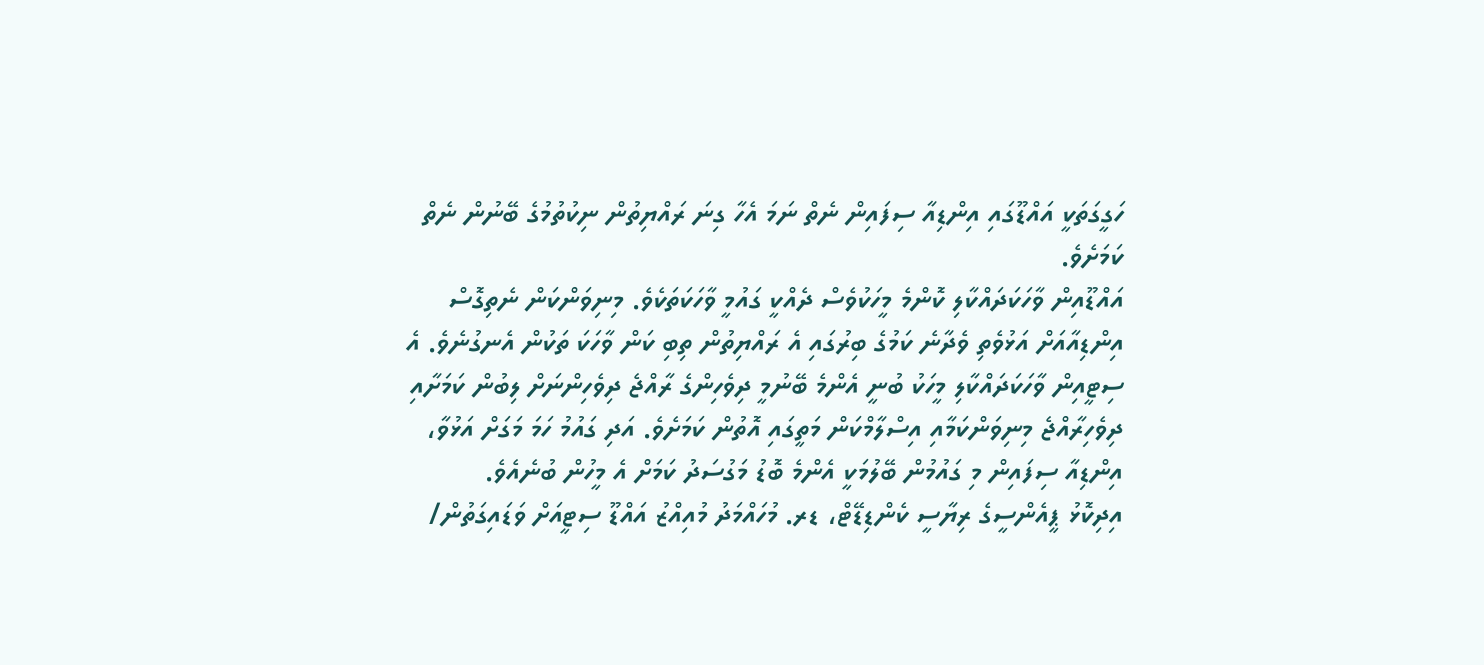ހަގީގަތަކީ އައްޑޫގައި އިންޑިއާ ސިފައިން ނެތް ނަމަ އެހާ ގިނަ ރައްޔިތުން ނިކުތުމުގެ ބޭނުން ނެތް ކަމަށެވެ.
އައްޑޫއިން ވާހަކަދައްކާލި ކޮންމެ މީހަކުވެސް ދެއްކީ ގައުމީ ވާހަކަތަކެވެ. މިނިވަންކަން ނެތިގޮސް އިންޑިއާއަށް އަޅުވެތި ވެދާނެ ކަމުގެ ބިރުގައި އެ ރައްޔިތުން ތިބި ކަން ވާހަކަ ތަކުން އެނގުނެވެ. އެ ސިޓީއިން ވާހަކަދައްކާލި މީހަކު ބުނީ އެންމެ ބޭނުމީ ދިވެހިންގެ ރާއްޖެ ދިވެހިންނަށް ލިބުން ކަމަށާއި ދިވެހިރާއްޖެ މިނިވަންކަމާއި އިސްލާމްކަން މަތީގައި އޮތުން ކަމަށެވެ. އަދި ގައުމު ހަމަ މަގަށް އަޅުވާ، އިންޑިއާ ސިފައިން މި ގައުމުން ބޭލުމަކީ އެންމެ ބޮޑު މަގުސަދު ކަމަށް އެ މީހުން ބުނެއެވެ.
އިދިކޮޅު ޕީއެންސީގެ ރިޔާސީ ކެންޑިޑޭޓް، ޑރ. މުހައްމަދު މުއިއްޒު އައްޑޫ ސިޓީއަށް ވަޑައިގަތުން/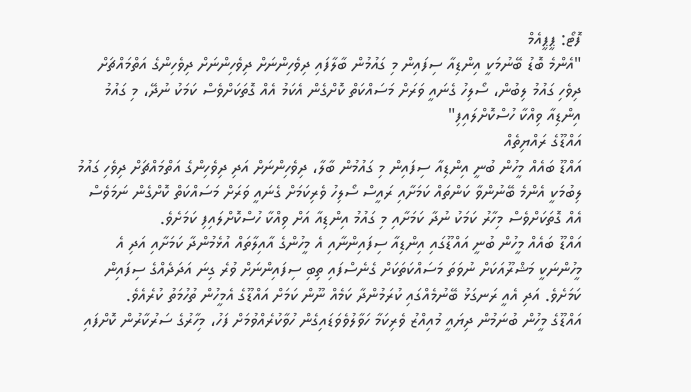ފޮޓޯ: ޕީޕީއެމް
"އެންމެ ބޮޑު ބޭނުމަކީ އިންޑިއާ ސިފައިން މި ގައުމުން ބާލާފައި ދިވެހިންނަށް ދިވެހިންނަށް ދިވެހިންގެ އަތްމައްޗަށް ދިވެހި ގައުމު ލިބުން، ސޯލިހު ގެނައީ ވަރަށް މަސައްކަތް ކޮށްގެން އެކަމު އެއް ގޮތަކަށްވެސް ކަމަކު ނުދޭ، މި ގައުމު އިންޑިއާ ވިއްކާ ހުސްކޮށްލައިފި"
އައްޑޫގެ ރައްޔިތެއް
އައްޑޫ ބައެއް މީހުން ބުނީ އިންޑިއާ ސިފައިން މި ގައުމުން ބާލާ، ދިވެހިންނަށް އަދި ދިވެހިންގެ އަތްމައްޗަށް ދިވެހި ގައުމު ލިބުމަކީ އެންމެ ބޭނުންވާ ކަންތައް ކަމަށާއި ރައީސް ސޯލިހު ވެރިކަމަށް ގެނައީ ވަރަށް މަސައްކަތް ކޮށްގެން ނަމަވެސް އެއް ގޮތަކަށްވެސް މިހާރު ކަމަކު ނުދާ ކަމަށާއި މި ގައުމު އިންޑިއާ އަށް ވިއްކާ ހުސްކޮށްލައިފި ކަމަށެވެ.
އައްޑޫ ބައެއް މީހުން ބުނީ އައްޑޫގައި އިންޑިއާ ސިފައިންނާއި އެ މީހުންގެ އާއިލާތައް އުޅެމުންދާ ކަމަށާއި އަދި އެ މީހުންނަކީ މަޝްރޫއަކަށް ނުވަތަ މަސައްކަތަކަށް ގެނެސްފައި ތިބި ސިފައިންނަށް ވުރެ ގިނަ އަދަދެއްގެ ސިފައިން ކަމަށެވެ. އަދި އެއީ ރަނގަޅު ބޭނުމެއްގައި ކުރަމުންދާ ކަމެއް ނޫން ކަމަށް އައްޑޫގެ އެމީހުން ތުހުމަތު ކުރެއެވެ.
އައްޑޫގެ މީހުން ބުނަމުން ދިޔައީ މުއިއްޒު ވެރިކަމާ ހަވާލުވެވަޑައިގެން ހުވާކުރެއްވުމަށް ފަހު، މިހާރުގެ ސަރުކާރުން ކޮށްފައި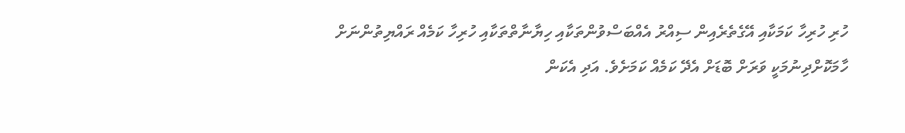ހުރި ހުރިހާ ކަމަކާއި އޭގެތެރެއިން ސިއްރު އެއްބަސްވުންތަކާއި ހިޔާނާތްތަކާއި ހުރިހާ ކަމެއް ރައްޔިތުންނަށް ހާމަކޮށްދިނުމަކީ ވަރަށް ބޮޑަށް އެދޭ ކަމެއް ކަމަށެވެ. އަދި އެކަން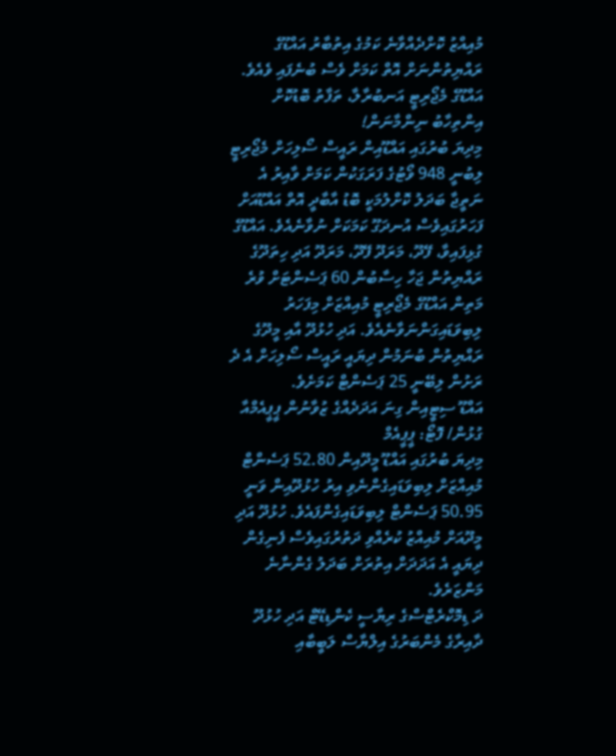މުއިއްޒު ކޮށްދެއްވާނެ ކަމުގެ އިތުބާރު އައްޑޫގެ ރައްޔިތުންނަށް އޮތް ކަމަށް ވެސް ބުނެފައި ވެއެވެ.
އައްޑޫގެ މެޖޯރިޓީ އަނބުރާލާ، ތަފާތު ބޮޑުކޮށް އިންތިހާބު ނިންމާނަން!
މިދިޔަ ބުރުގައި އައްޑޫއިން ރައީސް ސޯލިހަށް މެޖޯރިޓީ ލިބުނީ 948 ވޯޓުގެ ފަރަގަކުން ކަމަށް ވާއިރު އެ ނަތީޖާ ބަދަލު ކޮށްލުމަކީ ބޮޑު އާބާދީ އޮތް އައްޑޫއަށް ފަހަރުގައިވެސް އުނދަގޫ ކަމަކަށް ނުވާނެއެވެ. އައްޑޫގެ ގުޅިފައިވާ، ފޭދޫ، މަރަދޫ ފޭދޫ، މަރަދޫ އަދި ހިތަދޫގެ ރައްޔިތުން ޖަހާ ހިސާބުން 60 ޕަސެންޓަށް ވުރެ މަތިން އައްޑޫގެ މެޖޯރިޓީ މުއިއްޒަށް މިފަހަރު ލިބިވަޑައިގަންނަވާނެއެވެ. އަދި ހުޅުދޫ އާއި މީދޫގެ ރައްޔިތުން ބުނަމުން ދިޔައީ ރައީސް ސޯލިހަށް އެ ދެ ރަށުން ލިބޭނީ 25 ޕަސެންޓް ކަމަށެވެ.
އައްޑޫ ސިޓީއިން ގިނަ އަދަދެއްގެ ޒުވާނުން ޕީޕީއެމްއާ ގުޅުން/ ފޮޓޯ: ޕީޕީއެމް
މިދިޔަ ބުރުގައި އައްޑޫ މީދޫއިން 52.80 ޕަސެންޓް މުއިއްޒަށް ލިބިވަޑައިގެންނެވި އިރު ހުޅުދޫއިން ވަނީ 50.95 ޕަސެންޓް ލިބިވަޑައިގެންފައެވެ. ހުޅުދޫ އަދި މީދޫއަށް މުއިއްޒު ކުރެއްވި ދަތުރުގައިވެސް ފެނިގެން ދިޔައީ އެ އަދަދަށް އިތުރަށް ބަދަލު ގެންނާނެ މަންޒަރެވެ.
ދަ ޑިމޮކްރެޓްސްގެ ރިޔާސީ ކެންޑިޑޭޓް އަދި ހުޅުދޫ ދާއިރާގެ މެންބަރުގެ އިލްޔާސް ލަބީބާއި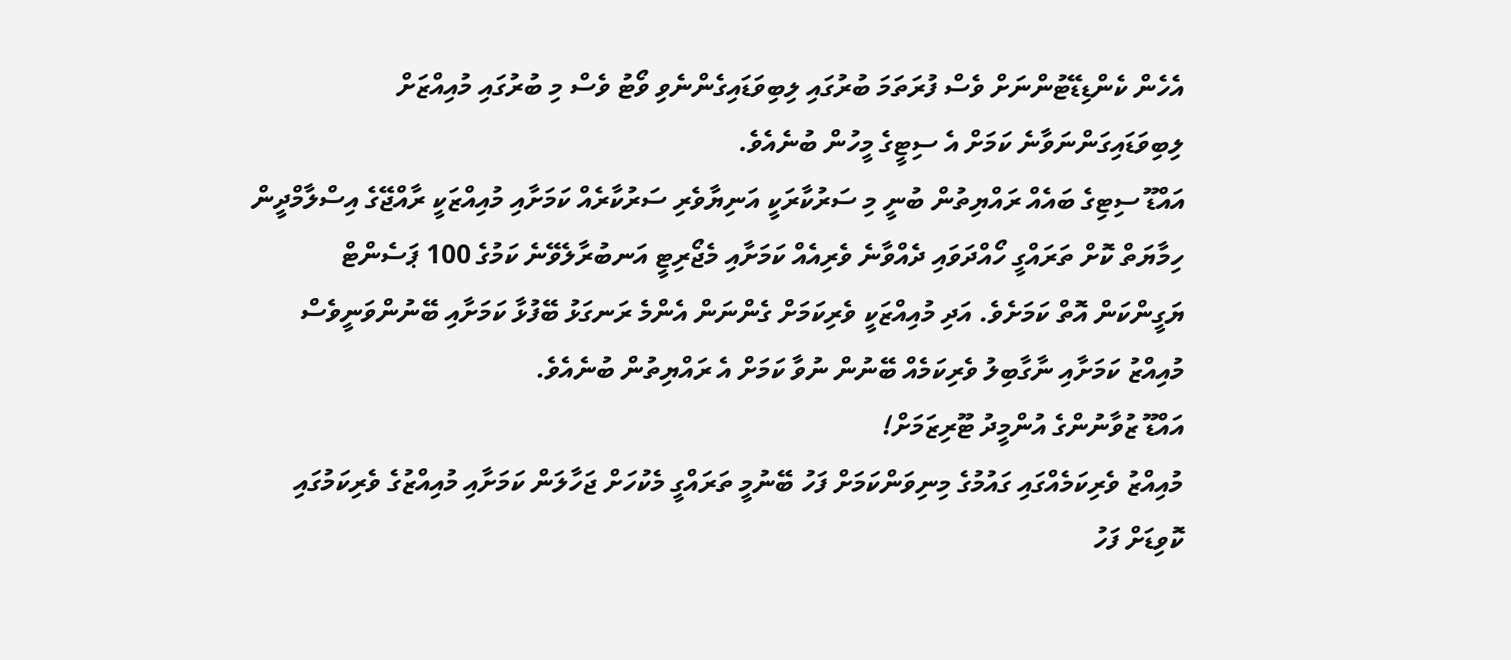އެހެން ކެންޑިޑޭޓުންނަށް ވެސް ފުރަތަމަ ބުރުގައި ލިބިވަޑައިގެންނެވި ވޯޓު ވެސް މި ބުރުގައި މުއިއްޒަށް ލިބިވަޑައިގަންނަވާނެ ކަމަށް އެ ސިޓީގެ މީހުން ބުނެއެވެ.
އައްޑޫ ސިޓިގެ ބައެއް ރައްޔިތުން ބުނީ މި ސަރުކާރަކީ އަނިޔާވެރި ސަރުކާރެއް ކަމަށާއި މުއިއްޒަކީ ރާއްޖޭގެ އިސްލާމްދީން ހިމާޔަތް ކޮށް ތަރައްގީ ހޯއްދަވައި ދެއްވާނެ ވެރިއެއް ކަމަށާއި މެޖޯރިޓީ އަނބުރާލެވޭނެ ކަމުގެ 100 ޕަސެންޓް ޔަގީންކަން އޮތް ކަމަށެވެ. އަދި މުއިއްޒަކީ ވެރިކަމަށް ގެންނަން އެންމެ ރަނގަޅު ބޭފުޅާ ކަމަށާއި ބޭނުންވަނީވެސް މުއިއްޒު ކަމަށާއި ނާގާބިލު ވެރިކަމެއް ބޭނުން ނުވާ ކަމަށް އެ ރައްޔިތުން ބުނެއެވެ.
އައްޑޫ ޒުވާނުންގެ އުންމީދު ޓޫރިޒަމަށް!
މުއިއްޒު ވެރިކަމެއްގައި ގައުމުގެ މިނިވަންކަމަށް ފަހު ބޭނުމީ ތަރައްގީ މެކުހަށް ޖަހާލަން ކަމަށާއި މުއިއްޒުގެ ވެރިކަމުގައި ކޮވިޑަށް ފަހު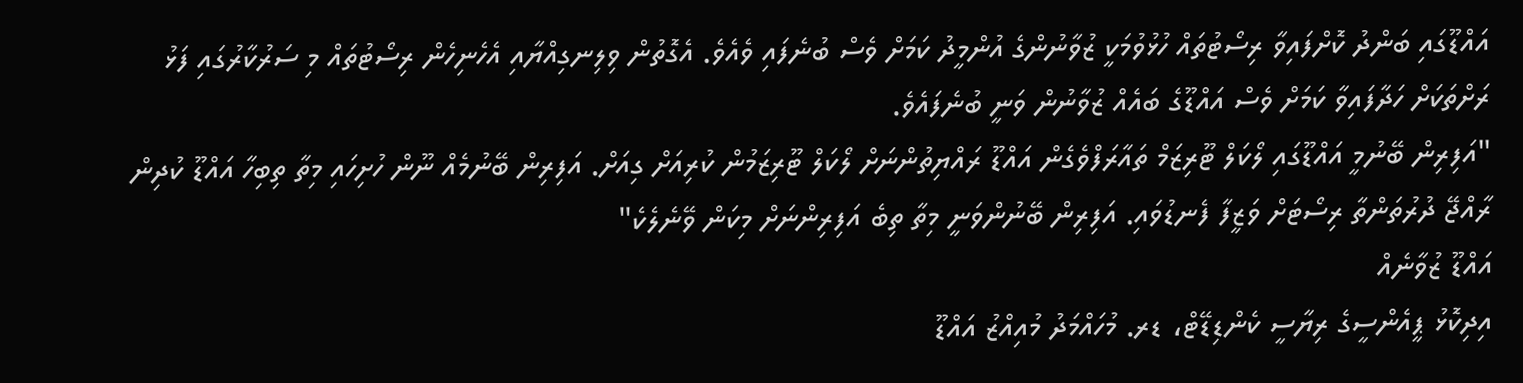އައްޑޫގައި ބަންދު ކޮށްފައިވާ ރިސޯޓުތައް ހުޅުވުމަކީ ޒުވާނުންގެ އުންމީދު ކަމަށް ވެސް ބުނެފައި ވެއެވެ. އެގޮތުން ވިލިނގިއްޔާއި އެހެނިހެން ރިސޯޓުތައް މި ސަރުކާރުގައި ފަޅު ރަށްތަކަށް ހަދާފައިވާ ކަމަށް ވެސް އައްޑޫގެ ބައެއް ޒުވާނުން ވަނީ ބުނެފައެވެ.
"އަފިރިން ބޭނުމީ އައްޑޫގައި ލޯކަލް ޓޫރިޒަމް ތައާރަފްވެގެން އައްޑޫ ރައްޔިތުންނަށް ލޯކަލް ޓޫރިޒަމުން ކުރިއަށް ގިއަށް. އަފިރިން ބޭނުމެއް ނޫން ހުށިހައި މިތާ ތިބިހާ އައްޑޫ ކުދިން ރާއްޖޭ ދުރުތަންތާ ރިސޯޓަށް ވަޒީފާ ފެނޑުވައި. އަފިރިން ބޭނުންވަނީ މިތާ ތިބެ އަފިރިންނަށް މިކަން ވޭނެލެކެ"
އައްޑޫ ޒުވާނެއް
އިދިކޮޅު ޕީއެންސީގެ ރިޔާސީ ކެންޑިޑޭޓް، ޑރ. މުހައްމަދު މުއިއްޒު އައްޑޫ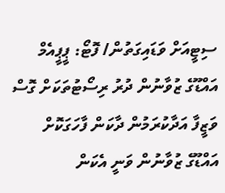ސިޓީއަށް ވަޑައިގަތުން/ ފޮޓޯ: ޕީޕީއެމް
އައްޑޫގެ ޒުވާނުން ދުރު ރިސޯޓުތަކަށް ގޮސް ވަޒީފާ އަދާކުރަމުން ދާކަން ފާހަގަކޮށް އައްޑޫގެ ޒުވާނުން ވަނީ އެކަން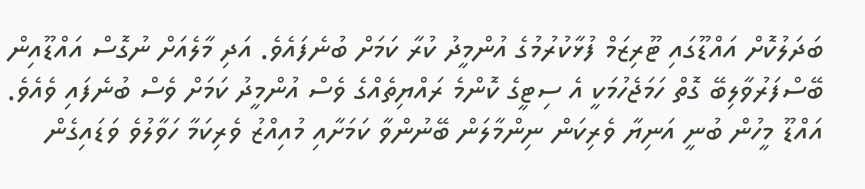ބަދަލުކޮށް އައްޑޫގައި ޓޫރިޒަމް ފުޅާކުރުމުގެ އުންމީދު ކުރާ ކަމަށް ބުނެފައެވެ. އަދި މާލެއަށް ނުގޮސް އައްޑޫއިން ބޭސްފަރުވާލިބޭ ގޮތް ހަމަޖެހުމަކީ އެ ސިޓީގެ ކޮންމެ ރައްޔިތެއްގެ ވެސް އުންމީދު ކަމަށް ވެސް ބުނެފައި ވެއެވެ.
އައްޑޫ މީހުން ބުނީ އަނިޔާ ވެރިކަން ނިންމާލަން ބޭނުންވާ ކަމަށާއި މުއިއްޒު ވެރިކަމާ ހަވާލުވެ ވަޑައިގެން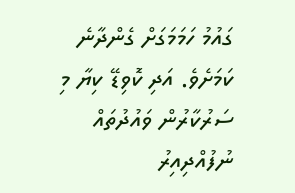ގައުމު ހަމަމަގަށް ގެންދާނެ ކަމަށެވެ. އަދި ކޮވިޑޭ ކިޔާ މި ސަރުކާރުން ވައުދުތައް ނުފުއްދިއިރު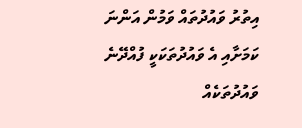އިތުރު ވައުދުތައް ވަމުން އަންނަ ކަމަށާއި އެ ވައުދުތަކަކީ ފުއްދޭނެ ވައުދުތަކެއް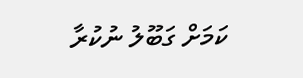ކަމަށް ގަބޫލު ނުކުރާ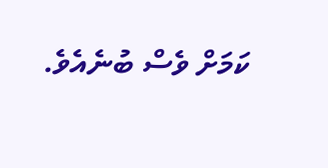ކަމަށް ވެސް ބުނެއެވެ.